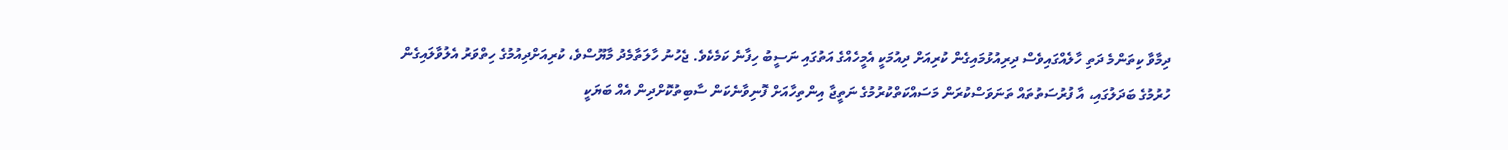ދިމާވާ ކިތަންމެ ދަތި ހާލެއްގައިވެސް ދިރިއުޅުމައިގެން ކުރިއަށް ދިއުމަކީ އެމީހެއްގެ އަތުގައި ނަސީބު ހިފާނެ ކަމެކެވެ. ޖެހުނު ހާލަތާމެދު މާޔޫސްވެ، ކުރިއަށްދިއުމުގެ ހިތްވަރު އެލުވާލައިގެން ހުރުމުގެ ބަދަލުގައި، އާ ފުރުސަތުތައް ތަނަވަސްކުރަން މަސައްކަތްކުރުމުގެ ނަތީޖާ އިންތިހާއަށް ފޮނިވާނެކަން ސާބިތުކޮށްދިން އެއް ބަޔަކީ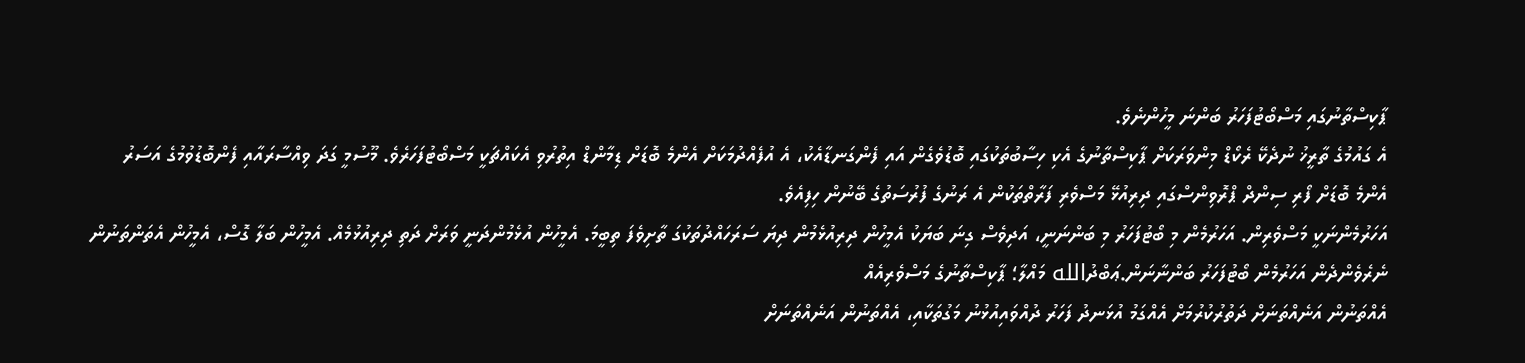ޕާކިސްތާނުގައި މަސްބޯޓުފަހަރު ބަންނަ މީހުންނެވެ.
އެ ގައުމުގެ ތާރީޚު ނުދެކޭ ރެކޯޑް މިންވަރަކަށް ޕާކިސްތާނުގެ އެކި ހިސާބުތަކުގައި ބޮޑުވެގެން އައި ފެންގަނޑާއެކު، އެ އުފެއްދުމަކަށް އެންމެ ބޮޑަށް ޑިމާންޑް އިތުރުވި އެކައްޗަކީ މަސްބޯޓުފަހަރެވެ. މޫސުމީ ގަދަ ވިއްސާރައާއި ފެންބޮޑުވުމުގެ އަސަރު އެންމެ ބޮޑަށް ފޯރި ސިންދް ޕްރޮވިންސްގައި ދިރިއުޅޭ މަސްވެރި ފަރާތްތަކުން އެ ރަނުގެ ފުރުސަތުގެ ބޭނުން ހިފިއެވެ.
އަހަރުމެންނަކީ މަސްވެރިން. އަހަރުމެން މި ބޯޓުފަހަރު މި ބަންނަނީ، އަދިވެސް ގިނަ ބަޔަކު އެމީހުން ދިރިއުޅެމުން ދިޔަ ސަރަހައްދުތަކުގަ ތާށިވެފަ ތިބީމަ. އެމީހުން އުޅެމުންދަނީ ވަރަށް ދަތި ދިރިއުޅުމެއް. އެމީހުން ބަލާ ގޮސް، އެމީހުން އެތަންތަނުން ނެރެވެންދެން އަހަރުމެން ބޯޓުފަހަރު ބަންނާނަން.ޢަބްދުالله މައްލާ؛ ޕާކިސްތާނުގެ މަސްވެރިއެއް
އެއްތަނުން އަނެއްތަނަށް ދަތުރުކުރުމަށް އެއްގަމު އުޅަނދު ފަހަރު ދުއްވައިއުޅުނު މަގުތަކާއި، އެއްތަނުން އަނެއްތަނަށް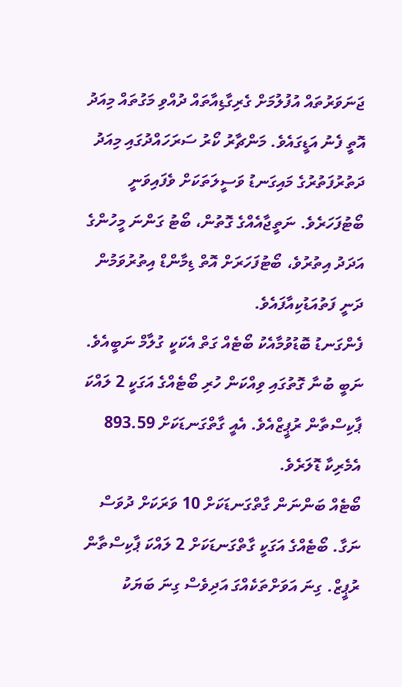ޖަނަވަރުތައް އުފުލުމަށް ގެރިގާޑިއާތައް ދުއްވި މަގުތައް މިއަދު އޮތީ ފެނު އަޑީގައެވެ. މަންޗާރު ކޯރު ސަރަހައްދުގައި މިއަދު ދަތުރުފަތުރުގެ މައިގަނޑު ވަސީލަތަކަށް ވެފައިވަނީ ބޯޓުފަހަރެވެ. ނަތީޖާއެއްގެ ގޮތުން، ބޯޓު ގަންނަ މީހުންގެ އަދަދު އިތުރުވެ، ބޯޓުފަހަރަށް އޮތް ޑިމާންޑް އިތުރުވަމުން ދަނީ ފަތުއަޑުކިއާފައެވެ.
ފެންގަނޑު ބޮޑުވުމާއެކު ބޯޓެއް ގަތް އެކަކީ ގުލާމް ނަބީއެވެ. ނަބީ ބުނާ ގޮތުގައި ވިއްކަން ހުރި ބޯޓެއްގެ އަގަކީ 2 ލައްކަ ޕާކިސްތާން ރުޕީޒްއެވެ. އެއީ ގާތްގަނޑަކަށް 893.59 އެމެރިކާ ޑޮލަރެވެ.
ބޯޓެއް ބަންނަން ގާތްގަނޑަކަށް 10 ވަރަކަށް ދުވަސް ނަގާ. ބޯޓެއްގެ އަގަކީ ގާތްގަނޑަކަށް 2 ލައްކަ ޕާކިސްތާން ރުޕީޒް. ގިނަ އަވަށްތަކެއްގަ އަދިވެސް ގިނަ ބަޔަކު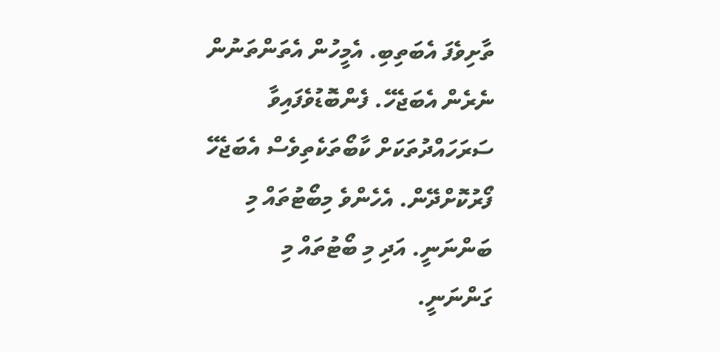ތާށިވެފަ އެބަތިބި. އެމީހުން އެތަންތަނުން ނެރެން އެބަޖެހޭ. ފެންބޮޑުވެފައިވާ ސަރަހައްދުތަކަށް ކާބޯތަކެތިވެސް އެބަޖެހޭ ފޯރުކޮށްދޭން. އެހެންވެ މިބޯޓުތައް މި ބަންނަނީ. އަދި މި ބޯޓުތައް މި ގަންނަނީ.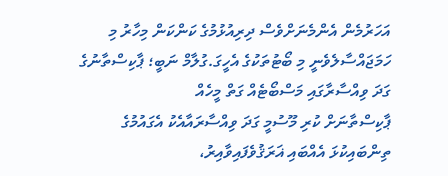އަހަރުމެން އެންމެނަށްވެސް ދިރިއުޅުމުގެ ކަންކަން މިހާރު މި ހަމަޖައްސާލެވެނީ މި ބޯޓުތަކުގެ އެހީގަ.ގުލާމް ނަބީ؛ ޕާކިސްތާނުގެ ގަދަ ވިއްސާރާގައި މަސްބޯޓެއް ގަތް މީހެއް
ޕާކިސްތާނަށް ކުރި މޫސުމީ ގަދަ ވިއްސާރައާއެކު އެގައުމުގެ ތިންބައިކުޅަ އެއްބައި ޣަރަޤުވެފައިވާއިރު،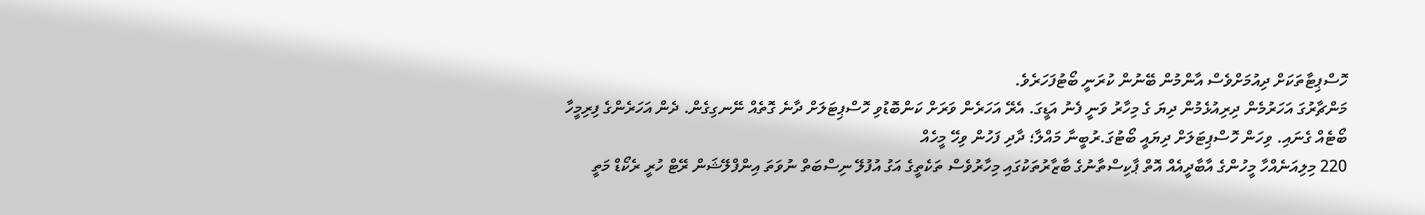ހޮސްޕިޓާތަކަށް ދިއުމަށްވެސް އާންމުން ބޭނުން ކުރަނީ ބޯޓުފަހަރެވެ.
މަންޗާރުގަ އަހަރުމެން ދިރިއުޅެމުން ދިޔަ ގެ މިހާރު ވަނީ ފެނު އަޑީގަ. އެރޭ އަހަރެން ވަރަށް ކަންބޮޑުވި ހޮސްޕިޓަލަށް ދާނެ ގޮތެއް ނޭނގިގެން. ދެން އަހަރެންގެ ފިރިމީހާ ބޯޓެއް ގެނައި. ވިހަން ހޮސްޕިޓަލަށް ދިޔައީ ބޯޓުގަ.ރުބީނާ މައްލާ؛ ދާދި ފަހުން ވިހޭ މީހެއް
220 މިލިއަނެއްހާ މީހުންގެ އާބާދީއެއް އޮތް ޕާކިސްތާނުގެ ބާޒާރުތަކުގައި މިހާރުވެސް ތަކެތީގެ އަގު އުފުލޭ ނިސްބަތް ނުވަތަ އިންފްލޭޝަން ރޭޓް ހުރީ ރެކޯޑް މަތީ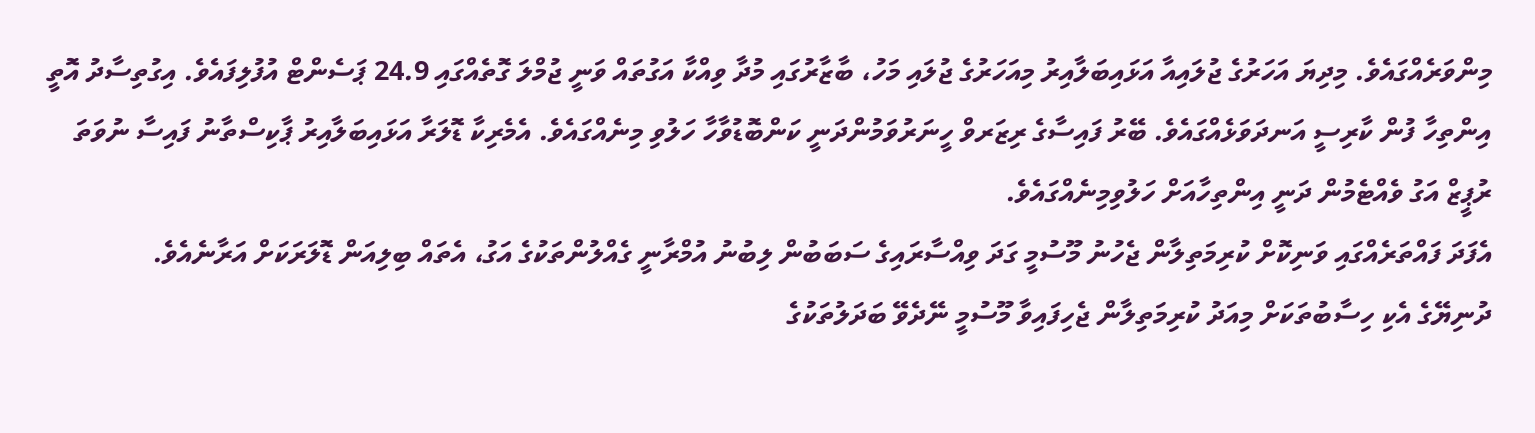މިންވަރެއްގައެވެ. މިދިޔަ އަހަރުގެ ޖުލައިއާ އަޅައިބަލާއިރު މިއަހަރުގެ ޖުލައި މަހު، ބާޒާރުގައި މުދާ ވިއްކާ އަގުތައް ވަނީ ޖުމްލަ ގޮތެއްގައި 24.9 ޕަސެންޓް އުފުލިފައެވެ. އިގުތިސާދު އޮތީ އިންތިހާ ފުން ކާރިސީ އަނދަވަޅެއްގައެވެ. ބޭރު ފައިސާގެ ރިޒަރވް ހީނަރުވަމުންދަނީ ކަންބޮޑުވާހާ ހަލުވި މިނެއްގައެވެ. އެމެރިކާ ޑޮލަރާ އަޅައިބަލާއިރު ޕާކިސްތާނު ފައިސާ ނުވަތަ ރުޕީޒް އަގު ވެއްޓެމުން ދަނީ އިންތިހާއަށް ހަލުވިމިނެއްގައެވެ.
އެފަދަ ފައްތަރެއްގައި ވަނިކޮށް ކުރިމަތިލާން ޖެހުނު މޫސުމީ ގަދަ ވިއްސާރައިގެ ސަބަބުން ލިބުނު އުމްރާނީ ގެއްލުންތަކުގެ އަގު، އެތައް ބިލިއަން ޑޮލަރަކަށް އަރާނެއެވެ.
ދުނިޔޭގެ އެކި ހިސާބުތަކަށް މިއަދު ކުރިމަތިލާން ޖެހިފައިވާ މޫސުމީ ނޭދެވޭ ބަދަލުތަކުގެ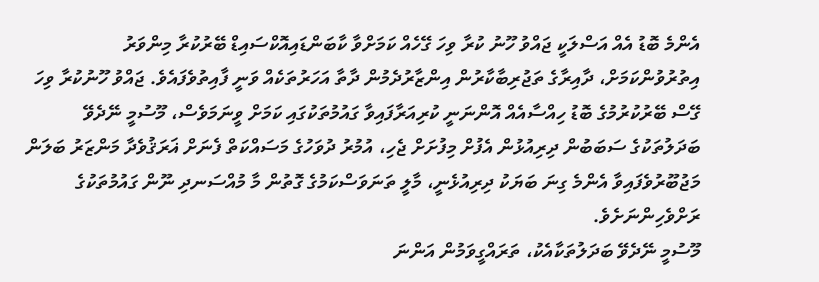އެންމެ ބޮޑު އެއް އަސްލަކީ ޖައްވު ހޫނު ކުރާ ވިހަ ގޭހެއް ކަމަށްވާ ކާބަންޑައިއޮކްސައިޑް ބޭރުކުރާ މިންވަރު އިތުރުވުންކަމަށް، ދާއިރާގެ ތަޖުރިބާކާރުން އިންޒާރުދެމުން ދާތާ އަހަރުތަކެއް ވަނީ ފާއިތުވެފައެވެ. ޖައްވު ހޫނުކުރާ ވިހަ ގޭސް ބޭރުކުރުމުގެ ބޮޑު ހިއްސާއެއް އޮންނަނީ ކުރިއަރާފައިވާ ގައުމުތަކުގައި ކަމަށް ވީނަމަވެސް، މޫސުމީ ނޭދެވޭ ބަދަލުތަކުގެ ސަބަބުން ދިރިއުޅުން އެފުށް މިފުށަށް ޖެހި، އުމުރު ދުވަހުގެ މަސައްކަތް ފެނަށް ޣަރަޤުވެދާ މަންޒަރު ބަލަން މަޖުބޫރުވެފައިވާ އެންމެ ގިނަ ބަޔަކު ދިރިއުޅެނީ، މާލީ ތަނަވަސްކަމުގެ ގޮތުން މާ މުއްސަނދި ނޫން ގައުމުތަކުގެ ރަށްވެހިންނަށެވެ.
މޫސުމީ ނޭދެވޭ ބަދަލުތަކާއެކު، ތަރައްގީވަމުން އަންނަ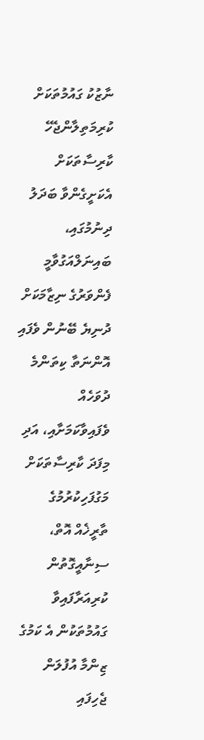ނާޒުކު ގައުމުތަކަށް ކުރިމަތިލާންޖެހޭ ކާރިސާތަކަށް އެކަށީގެންވާ ބަދަލު ދިނުމުގައި، ބައިނަލްއަގުވާމީ ފެންވަރުގެ ނިޒާމަކަށް ދުނިޔެ ބޭނުން ވެފައި އޮންނަތާ ކިތަންމެ ދުވަހެއް ވެފައިވާކަމަށާއި، އަދި މިފަދަ ކާރިސާތަކަށް މަގުފަހިކުރުމުގެ ތާރީޚެއް އޮތް، ސިނާއީގޮތުން ކުރިއަރާފައިވާ ގައުމުތަކުން އެ ކަމުގެ ޒިންމާ އުފުލަން ޖެހިފައި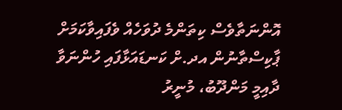އޮންނަތާވެސް ކިތަންމެ ދުވަހެއް ވެފައިވާކަމަށް ޕާކިސްތާނުން އދ.ށް ކަނޑައަޅާފައި ހުންނަވާ ދާއިމީ މަންދޫބު، މުނީރު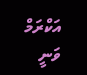އަކްރަމް ވަނީ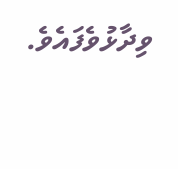ވިދާޅުވެފައެވެ.